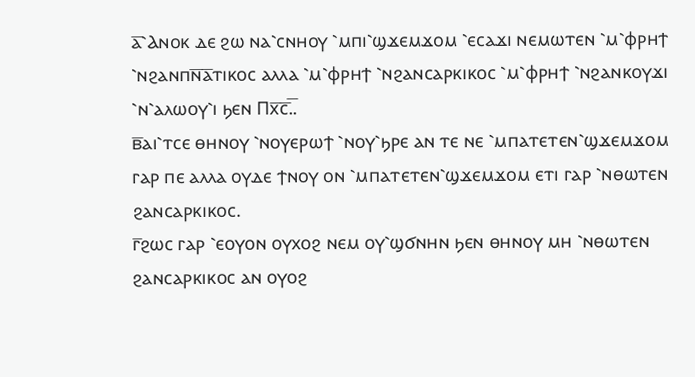ⲁ̅⳿Ⲁⲛⲟⲕ ⲇⲉ ϩⲱ ⲛⲁ⳿ⲥⲛⲏⲟⲩ ⳿ⲙⲡⲓ⳿ϣϫⲉⲙϫⲟⲙ ⳿ⲉⲥⲁϫⲓ ⲛⲉⲙⲱⲧⲉⲛ ⳿ⲙ⳿ⲫⲣⲏϯ ⳿ⲛϩⲁⲛⲡⲛ̅ⲁ̅ⲧⲓⲕⲟⲥ ⲁⲗⲗⲁ ⳿ⲙ⳿ⲫⲣⲏϯ ⳿ⲛϩⲁⲛⲥⲁⲣⲕⲓⲕⲟⲥ ⳿ⲙ⳿ⲫⲣⲏϯ ⳿ⲛϩⲁⲛⲕⲟⲩϫⲓ ⳿ⲛ⳿ⲁⲗⲱⲟⲩ⳿ⲓ ϧⲉⲛ Ⲡⲭ̅ⲥ̅.̅.
ⲃ̅ⲁⲓ⳿ⲧⲥⲉ ⲑⲏⲛⲟⲩ ⳿ⲛⲟⲩⲉⲣⲱϯ ⳿ⲛⲟⲩ⳿ϧⲣⲉ ⲁⲛ ⲧⲉ ⲛⲉ ⳿ⲙⲡⲁⲧⲉⲧⲉⲛ⳿ϣϫⲉⲙϫⲟⲙ ⲅⲁⲣ ⲡⲉ ⲁⲗⲗⲁ ⲟⲩⲇⲉ ϯⲛⲟⲩ ⲟⲛ ⳿ⲙⲡⲁⲧⲉⲧⲉⲛ⳿ϣϫⲉⲙϫⲟⲙ ⲉⲧⲓ ⲅⲁⲣ ⳿ⲛⲑⲱⲧⲉⲛ ϩⲁⲛⲥⲁⲣⲕⲓⲕⲟⲥ.
ⲅ̅ϩⲱⲥ ⲅⲁⲣ ⳿ⲉⲟⲩⲟⲛ ⲟⲩⲭⲟϩ ⲛⲉⲙ ⲟⲩ⳿ϣϭⲛⲏⲛ ϧⲉⲛ ⲑⲏⲛⲟⲩ ⲙⲏ ⳿ⲛⲑⲱⲧⲉⲛ ϩⲁⲛⲥⲁⲣⲕⲓⲕⲟⲥ ⲁⲛ ⲟⲩⲟϩ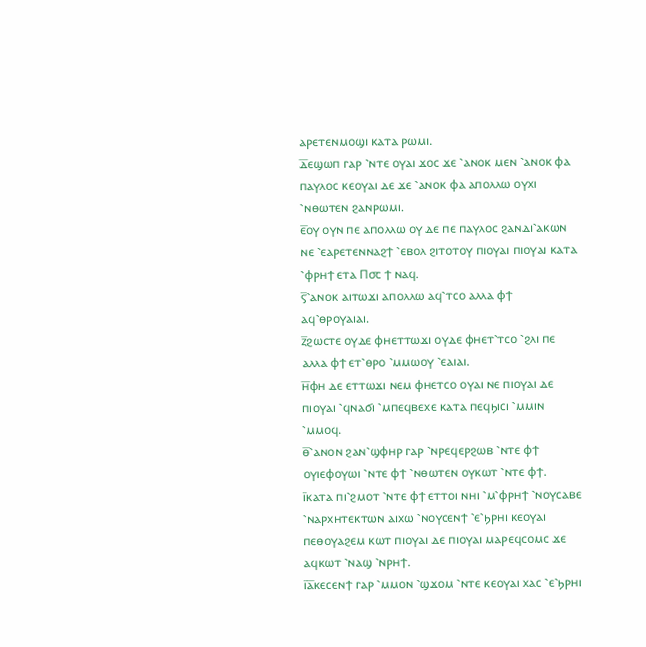ⲁⲣⲉⲧⲉⲛⲙⲟϣⲓ ⲕⲁⲧⲁ ⲣⲱⲙⲓ.
ⲇ̅ⲉϣⲱⲡ ⲅⲁⲣ ⳿ⲛⲧⲉ ⲟⲩⲁⲓ ϫⲟⲥ ϫⲉ ⳿ⲁⲛⲟⲕ ⲙⲉⲛ ⳿ⲁⲛⲟⲕ ⲫⲁ ⲡⲁⲩⲗⲟⲥ ⲕⲉⲟⲩⲁⲓ ⲇⲉ ϫⲉ ⳿ⲁⲛⲟⲕ ⲫⲁ ⲁⲡⲟⲗⲗⲱ ⲟⲩⲭⲓ ⳿ⲛⲑⲱⲧⲉⲛ ϩⲁⲛⲣⲱⲙⲓ.
ⲉ̅ⲟⲩ ⲟⲩⲛ ⲡⲉ ⲁⲡⲟⲗⲗⲱ ⲟⲩ ⲇⲉ ⲡⲉ ⲡⲁⲩⲗⲟⲥ ϩⲁⲛⲇⲓ⳿ⲁⲕⲱⲛ ⲛⲉ ⳿ⲉⲁⲣⲉⲧⲉⲛⲛⲁϩϯ ⳿ⲉⲃⲟⲗ ϩⲓⲧⲟⲧⲟⲩ ⲡⲓⲟⲩⲁⲓ ⲡⲓⲟⲩⲁⲓ ⲕⲁⲧⲁ ⳿ⲫⲣⲏϯ ⲉⲧⲁ Ⲡ⳪ ϯ ⲛⲁϥ.
ⲋ̅⳿ⲁⲛⲟⲕ ⲁⲓⲧⲱϫⲓ ⲁⲡⲟⲗⲗⲱ ⲁϥ⳿ⲧⲥⲟ ⲁⲗⲗⲁ ⲫϯ ⲁϥ⳿ⲑⲣⲟⲩⲁⲓⲁⲓ.
ⲍ̅ϩⲱⲥⲧⲉ ⲟⲩⲇⲉ ⲫⲏⲉⲧⲧⲱϫⲓ ⲟⲩⲇⲉ ⲫⲏⲉⲧ⳿ⲧⲥⲟ ⳿ϩⲗⲓ ⲡⲉ ⲁⲗⲗⲁ ⲫϯ ⲉⲧ⳿ⲑⲣⲟ ⳿ⲙⲙⲱⲟⲩ ⳿ⲉⲁⲓⲁⲓ.
ⲏ̅ⲫⲏ ⲇⲉ ⲉⲧⲧⲱϫⲓ ⲛⲉⲙ ⲫⲏⲉⲧⲥⲟ ⲟⲩⲁⲓ ⲛⲉ ⲡⲓⲟⲩⲁⲓ ⲇⲉ ⲡⲓⲟⲩⲁⲓ ⳿ϥⲛⲁϭⲓ ⳿ⲙⲡⲉϥⲃⲉⲭⲉ ⲕⲁⲧⲁ ⲡⲉϥϧⲓⲥⲓ ⳿ⲙⲙⲓⲛ ⳿ⲙⲙⲟϥ.
ⲑ̅⳿ⲁⲛⲟⲛ ϩⲁⲛ⳿ϣⲫⲏⲣ ⲅⲁⲣ ⳿ⲛⲣⲉϥⲉⲣϩⲱⲃ ⳿ⲛⲧⲉ ⲫϯ ⲟⲩⲓⲉⲫⲟⲩⲱⲓ ⳿ⲛⲧⲉ ⲫϯ ⳿ⲛⲑⲱⲧⲉⲛ ⲟⲩⲕⲱⲧ ⳿ⲛⲧⲉ ⲫϯ.
ⲓ̅ⲕⲁⲧⲁ ⲡⲓ⳿ϩⲙⲟⲧ ⳿ⲛⲧⲉ ⲫϯ ⲉⲧⲧⲟⲓ ⲛⲏⲓ ⳿ⲙ⳿ⲫⲣⲏϯ ⳿ⲛⲟⲩⲥⲁⲃⲉ ⳿ⲛⲁⲣⲭⲏⲧⲉⲕⲧⲱⲛ ⲁⲓⲭⲱ ⳿ⲛⲟⲩⲥⲉⲛϯ ⳿ⲉ⳿ϧⲣⲏⲓ ⲕⲉⲟⲩⲁⲓ ⲡⲉⲑⲟⲩⲁϩⲉⲙ ⲕⲱⲧ ⲡⲓⲟⲩⲁⲓ ⲇⲉ ⲡⲓⲟⲩⲁⲓ ⲙⲁⲣⲉϥⲥⲟⲙⲥ ϫⲉ ⲁϥⲕⲱⲧ ⳿ⲛⲁϣ ⳿ⲛⲣⲏϯ.
ⲓ̅ⲁ̅ⲕⲉⲥⲉⲛϯ ⲅⲁⲣ ⳿ⲙⲙⲟⲛ ⳿ϣϫⲟⲙ ⳿ⲛⲧⲉ ⲕⲉⲟⲩⲁⲓ ⲭⲁⲥ ⳿ⲉ⳿ϧⲣⲏⲓ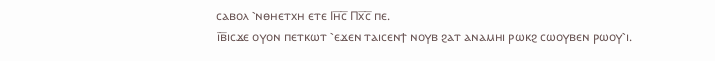ⲥⲁⲃⲟⲗ ⳿ⲛⲑⲏⲉⲧⲭⲏ ⲉⲧⲉ Ⲓⲏ̅ⲥ̅ Ⲡⲭ̅ⲥ̅ ⲡⲉ.
ⲓ̅ⲃ̅ⲓⲥϫⲉ ⲟⲩⲟⲛ ⲡⲉⲧⲕⲱⲧ ⳿ⲉϫⲉⲛ ⲧⲁⲓⲥⲉⲛϯ ⲛⲟⲩⲃ ϩⲁⲧ ⲁⲛⲁⲙⲏⲓ ⲣⲱⲕϩ ⲥⲱⲟⲩⲃⲉⲛ ⲣⲱⲟⲩ⳿ⲓ.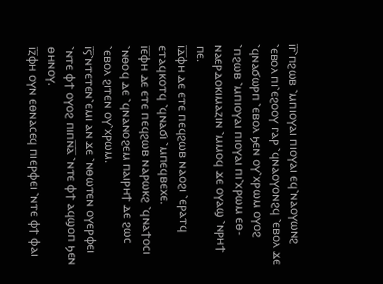ⲓ̅ⲅ̅⳿ⲡϩⲱⲃ ⳿ⲙⲡⲓⲟⲩⲁⲓ ⲡⲓⲟⲩⲁⲓ ⲉϥ⳿ⲛⲁⲟⲩⲱⲛϩ ⳿ⲉⲃⲟⲗ ⲡⲓ⳿ⲉϩⲟⲟⲩ ⲅⲁⲣ ⳿ϥⲛⲁⲟⲩⲟⲛϩϥ ⳿ⲉⲃⲟⲗ ϫⲉ ⳿ϥⲛⲁϭⲱⲣⲡ ⳿ⲉⲃⲟⲗ ϧⲉⲛ ⲟⲩ⳿ⲭⲣⲱⲙ ⲟⲩⲟϩ ⳿ⲡϩⲱⲃ ⳿ⲙⲡⲓⲟⲩⲁⲓ ⲡⲓⲟⲩⲁⲓ ⲡⲓ⳿ⲭⲣⲱⲙ ⲉⲑ- ⲛⲁⲉⲣⲇⲟⲕⲓⲙⲁⲍⲓⲛ ⳿ⲙⲙⲟϥ ϫⲉ ⲟⲩⲁϣ ⳿ⲛⲣⲏϯ ⲡⲉ.
ⲓ̅ⲇ̅ⲫⲏ ⲇⲉ ⲉⲧⲉ ⲡⲉϥϩⲱⲃ ⲛⲁⲟϩⲓ ⳿ⲉⲣⲁⲧϥ ⲉⲧⲁϥⲕⲟⲧϥ ⳿ϥⲛⲁϭⲓ ⳿ⲙⲡⲉϥⲃⲉⲭⲉ.
ⲓ̅ⲉ̅ⲫⲏ ⲇⲉ ⲉⲧⲉ ⲡⲉϥϩⲱⲃ ⲛⲁⲣⲱⲕϩ ⳿ϥⲛⲁϯⲟⲥⲓ ⳿ⲛⲑⲟϥ ⲇⲉ ⳿ϥⲛⲁⲛⲟϩⲉⲙ ⲡⲁⲓⲣⲏϯ ⲇⲉ ϩⲱⲥ ⳿ⲉⲃⲟⲗ ϩⲓⲧⲉⲛ ⲟⲩ⳿ⲭⲣⲱⲙ.
ⲓ̅ⲋ̅⳿ⲛⲧⲉⲧⲉⲛ⳿ⲉⲙⲓ ⲁⲛ ϫⲉ ⳿ⲛⲑⲱⲧⲉⲛ ⲟⲩⲉⲣⲫⲉⲓ ⳿ⲛⲧⲉ ⲫϯ ⲟⲩⲟϩ ⲡⲓⲡⲛ̅ⲁ̅ ⳿ⲛⲧⲉ ⲫϯ ⲁϥϣⲟⲡ ϧⲉⲛ ⲑⲏⲛⲟⲩ.
ⲓ̅ⲍ̅ⲫⲏ ⲟⲩⲛ ⲉⲑⲛⲁⲥⲉϥ ⲡⲓⲉⲣⲫⲉⲓ ⳿ⲛⲧⲉ ⲫϯ ⲫⲁⲓ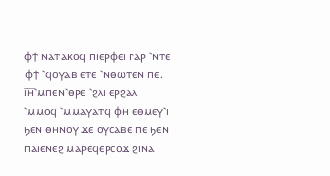ⲫϯ ⲛⲁⲧⲁⲕⲟϥ ⲡⲓⲉⲣⲫⲉⲓ ⲅⲁⲣ ⳿ⲛⲧⲉ ⲫϯ ⳿ϥⲟⲩⲁⲃ ⲉⲧⲉ ⳿ⲛⲑⲱⲧⲉⲛ ⲡⲉ.
ⲓ̅ⲏ̅⳿ⲙⲡⲉⲛ⳿ⲑⲣⲉ ⳿ϩⲗⲓ ⲉⲣϩⲁⲗ ⳿ⲙⲙⲟϥ ⳿ⲙⲙⲁⲩⲁⲧϥ ⲫⲏ ⲉⲑⲙⲉⲩ⳿ⲓ ϧⲉⲛ ⲑⲏⲛⲟⲩ ϫⲉ ⲟⲩⲥⲁⲃⲉ ⲡⲉ ϧⲉⲛ ⲡⲁⲓⲉⲛⲉϩ ⲙⲁⲣⲉϥⲉⲣⲥⲟϫ ϩⲓⲛⲁ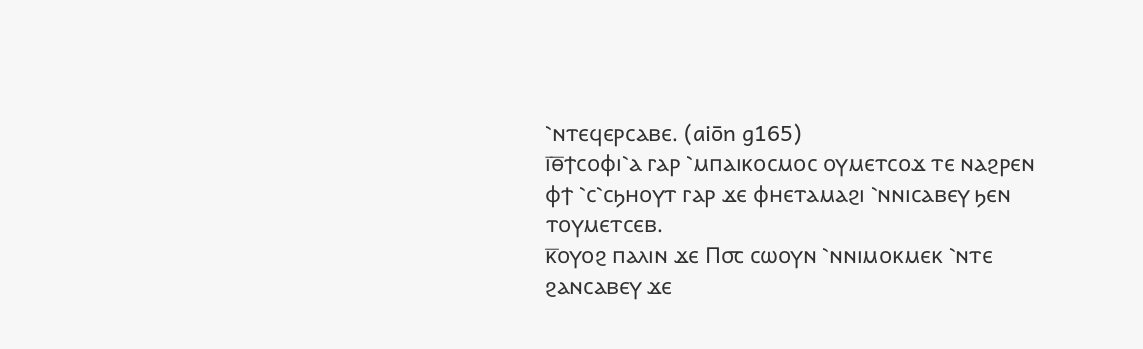⳿ⲛⲧⲉϥⲉⲣⲥⲁⲃⲉ. (aiōn g165)
ⲓ̅ⲑ̅ϯⲥⲟⲫⲓ⳿ⲁ ⲅⲁⲣ ⳿ⲙⲡⲁⲓⲕⲟⲥⲙⲟⲥ ⲟⲩⲙⲉⲧⲥⲟϫ ⲧⲉ ⲛⲁϩⲣⲉⲛ ⲫϯ ⳿ⲥ⳿ⲥϧⲏⲟⲩⲧ ⲅⲁⲣ ϫⲉ ⲫⲏⲉⲧⲁⲙⲁϩⲓ ⳿ⲛⲛⲓⲥⲁⲃⲉⲩ ϧⲉⲛ ⲧⲟⲩⲙⲉⲧⲥⲉⲃ.
ⲕ̅ⲟⲩⲟϩ ⲡⲁⲗⲓⲛ ϫⲉ Ⲡ⳪ ⲥⲱⲟⲩⲛ ⳿ⲛⲛⲓⲙⲟⲕⲙⲉⲕ ⳿ⲛⲧⲉ ϩⲁⲛⲥⲁⲃⲉⲩ ϫⲉ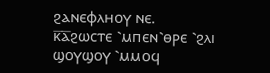ϩⲁⲛⲉⲫⲗⲏⲟⲩ ⲛⲉ.
ⲕ̅ⲁ̅ϩⲱⲥⲧⲉ ⳿ⲙⲡⲉⲛ⳿ⲑⲣⲉ ⳿ϩⲗⲓ ϣⲟⲩϣⲟⲩ ⳿ⲙⲙⲟϥ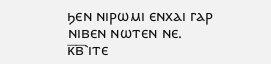ϧⲉⲛ ⲛⲓⲣⲱⲙⲓ ⲉⲛⲭⲁⲓ ⲅⲁⲣ ⲛⲓⲃⲉⲛ ⲛⲱⲧⲉⲛ ⲛⲉ.
ⲕ̅ⲃ̅⳿ⲓⲧⲉ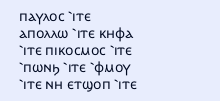ⲡⲁⲩⲗⲟⲥ ⳿ⲓⲧⲉ ⲁⲡⲟⲗⲗⲱ ⳿ⲓⲧⲉ ⲕⲏⲫⲁ ⳿ⲓⲧⲉ ⲡⲓⲕⲟⲥⲙⲟⲥ ⳿ⲓⲧⲉ ⳿ⲡⲱⲛϧ ⳿ⲓⲧⲉ ⳿ⲫⲙⲟⲩ ⳿ⲓⲧⲉ ⲛⲏ ⲉⲧϣⲟⲡ ⳿ⲓⲧⲉ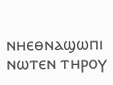ⲛⲏⲉⲑⲛⲁϣⲱⲡⲓ ⲛⲱⲧⲉⲛ ⲧⲏⲣⲟⲩ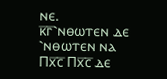ⲛⲉ.
ⲕ̅ⲅ̅⳿ⲛⲑⲱⲧⲉⲛ ⲇⲉ ⳿ⲛⲑⲱⲧⲉⲛ ⲛⲁ Ⲡⲭ̅ⲥ̅ Ⲡⲭ̅ⲥ̅ ⲇⲉ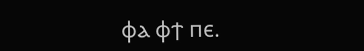ⲫⲁ ⲫϯ ⲡⲉ.